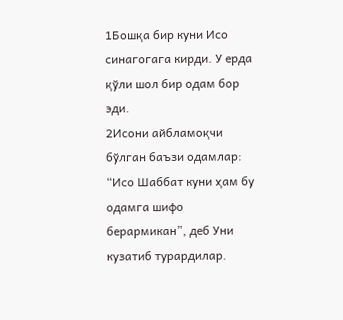1Бошқа бир куни Исо синагогага кирди. У ерда қўли шол бир одам бор эди.
2Исони айбламоқчи бўлган баъзи одамлар: “Исо Шаббат куни ҳам бу одамга шифо берармикан”, деб Уни кузатиб турардилар.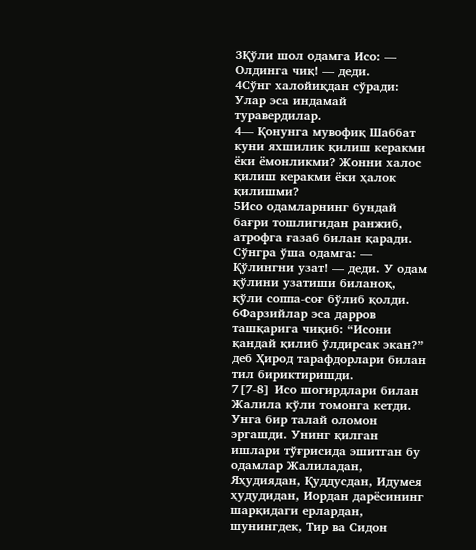3Қўли шол одамга Исо: — Олдинга чиқ! — деди.
4Сўнг халойиқдан сўради: Улар эса индамай туравердилар.
4— Қонунга мувофиқ Шаббат куни яхшилик қилиш керакми ёки ёмонликми? Жонни халос қилиш керакми ёки ҳалок қилишми?
5Исо одамларнинг бундай бағри тошлигидан ранжиб, атрофга ғазаб билан қаради. Сўнгра ўша одамга: — Қўлингни узат! — деди. У одам қўлини узатиши биланоқ, қўли соппа-соғ бўлиб қолди.
6Фарзийлар эса дарров ташқарига чиқиб: “Исони қандай қилиб ўлдирсак экан?” деб Ҳирод тарафдорлари билан тил бириктиришди.
7[7-8] Исо шогирдлари билан Жалила кўли томонга кетди. Унга бир талай оломон эргашди. Унинг қилган ишлари тўғрисида эшитган бу одамлар Жалиладан, Яҳудиядан, Қуддусдан, Идумея ҳудудидан, Иордан дарёсининг шарқидаги ерлардан, шунингдек, Тир ва Сидон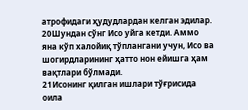атрофидаги ҳудудлардан келган эдилар.
20Шундан сўнг Исо уйга кетди. Аммо яна кўп халойиқ тўплангани учун, Исо ва шогирдларининг ҳатто нон ейишга ҳам вақтлари бўлмади.
21Исонинг қилган ишлари тўғрисида оила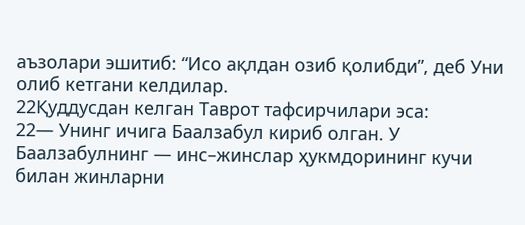аъзолари эшитиб: “Исо ақлдан озиб қолибди”, деб Уни олиб кетгани келдилар.
22Қуддусдан келган Таврот тафсирчилари эса:
22— Унинг ичига Баалзабул кириб олган. У Баалзабулнинг — инс–жинслар ҳукмдорининг кучи билан жинларни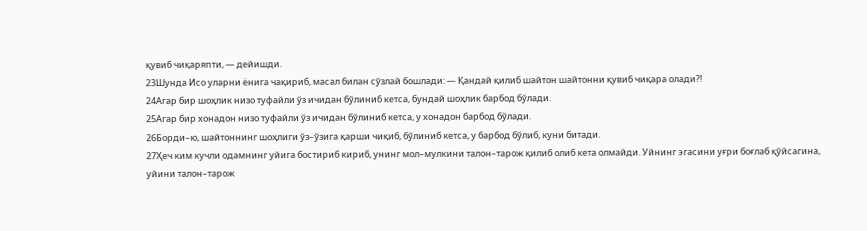қувиб чиқаряпти, — дейишди.
23Шунда Исо уларни ёнига чақириб, масал билан сўзлай бошлади: — Қандай қилиб шайтон шайтонни қувиб чиқара олади?!
24Агар бир шоҳлик низо туфайли ўз ичидан бўлиниб кетса, бундай шоҳлик барбод бўлади.
25Агар бир хонадон низо туфайли ўз ичидан бўлиниб кетса, у хонадон барбод бўлади.
26Борди–ю, шайтоннинг шоҳлиги ўз–ўзига қарши чиқиб, бўлиниб кетса, у барбод бўлиб, куни битади.
27Ҳеч ким кучли одамнинг уйига бостириб кириб, унинг мол–мулкини талон–тарож қилиб олиб кета олмайди. Уйнинг эгасини уғри боғлаб қўйсагина, уйини талон–тарож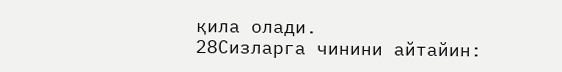қила олади.
28Сизларга чинини айтайин: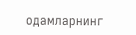одамларнинг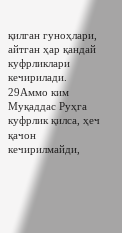қилган гуноҳлари, айтган ҳар қандай куфрликлари кечирилади.
29Аммо ким Муқаддас Руҳга куфрлик қилса, ҳеч қачон кечирилмайди,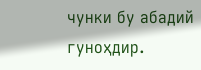чунки бу абадий гуноҳдир.